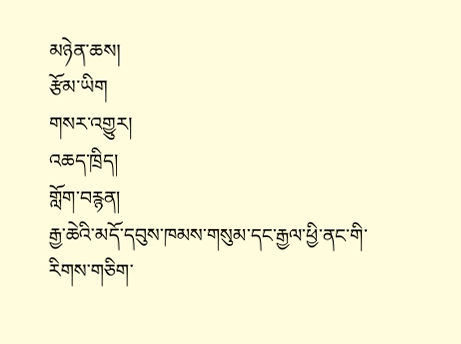མཉེན་ཆས།
རྩོམ་ཡིག
གསར་འགྱུར།
འཆད་ཁྲིད།
གློག་བརྙན།
རྒྱ་ཆེའི་མདོ་དབུས་ཁམས་གསུམ་དང་རྒྱལ་ཕྱི་ནང་གི་རིགས་གཅིག་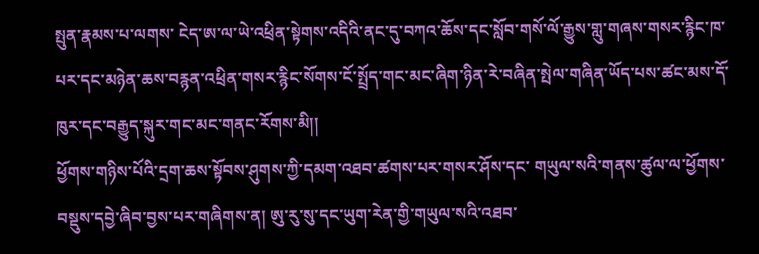སྤུན་རྣམས་པ་ལགས་ ངེད་ཨ་ལ་ཡེ་འཕྲིན་སྟེགས་འདིའི་ནང་དུ་བཀའ་ཆོས་དང་སློབ་གསོ་ལོ་རྒྱུས་གླུ་གཞས་གསར་རྙིང་ཁ་པར་དང་མཉེན་ཆས་བརྙན་འཕྲིན་གསར་རྙིང་སོགས་ངོ་སྤྲོད་གང་མང་ཞིག་ཉིན་རེ་བཞིན་སྤེལ་གཞིན་ཡོད་པས་ཚང་མས་དོ་ཁུར་དང་བརྒྱུད་སྐུར་གང་མང་གནང་རོགས་མི།།
ཕྱོགས་གཉིས་པོའི་དྲག་ཆས་སྟོབས་ཤུགས་ཀྱི་དམག་འཐབ་ཚགས་པར་གསར་ཤོས་དང་ གཡུལ་སའི་གནས་ཚུལ་ལ་ཕྱོགས་བསྡུས་དབྱེ་ཞིབ་བྱས་པར་གཞིགས་ན། ཨུ་རུ་སུ་དང་ཡུག་རེན་གྱི་གཡུལ་སའི་འཐབ་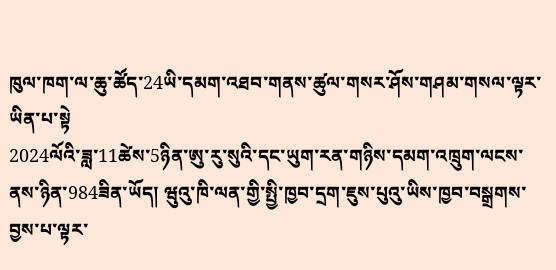ཁུལ་ཁག་ལ་ཆུ་ཚོད་24ཡི་དམག་འཐབ་གནས་ཚུལ་གསར་ཤོས་གཤམ་གསལ་ལྟར་ཡིན་པ་སྟེ
2024ལོའི་ཟླ་11ཚེས་5ཉིན་ཨུ་རུ་སུའི་དང་ཡུག་རན་གཉིས་དམག་འཁྲུག་ལངས་ནས་ཉིན་984ཟིན་ཡོད། ཝུའུ་ཁི་ལན་གྱི་སྤྱི་ཁྱབ་དྲག་ཇུས་པུའུ་ཡིས་ཁྱབ་བསྒྲགས་བྱས་པ་ལྟར་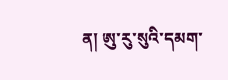ན། ཨུ་རུ་སུའི་དམག་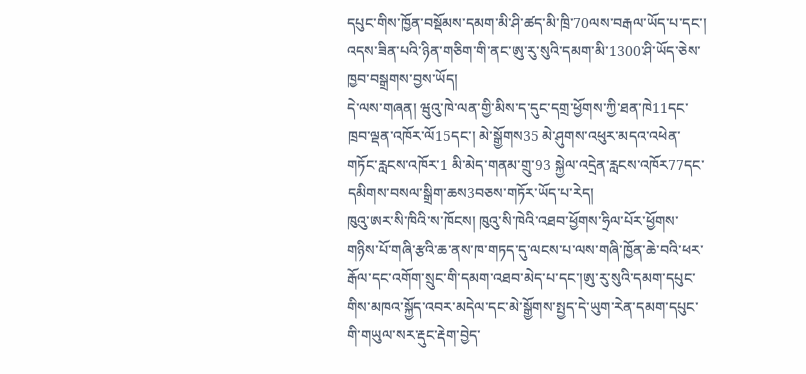དཔུང་གིས་ཁྱོན་བསྡོམས་དམག་མི་ཤི་ཚད་མི་ཁྲི་70ལས་བརྒལ་ཡོད་པ་དང་། འདས་ཟིན་པའི་ཉིན་གཅིག་གི་ནང་ཨུ་རུ་སུའི་དམག་མི་1300་ཤི་ཡོད་ཅེས་ཁྱབ་བསྒྲགས་བྱས་ཡོད།
དེ་ལས་གཞན། ཝུའུ་ཁེ་ལན་གྱི་མིས་ད་དུང་དགྲ་ཕྱོགས་ཀྱི་ཐན་ཁེ11དང་ ཁྲབ་ལྡན་འཁོར་ལོ15དང་། མེ་སྒྱོགས35 མེ་ཤུགས་འཕུར་མདའ་འཕེན་གཏོང་རླངས་འཁོར་1 མི་མེད་གནམ་གྲུ་93 སྐྱེལ་འདྲེན་རླངས་འཁོར77དང་ དམིགས་བསལ་སྒྲིག་ཆས3བཅས་གཏོར་ཡོད་པ་རེད།
ཁུའུ་ཨར་སི་ཁིའི་ས་ཁོངས། ཁུའུ་སི་ཁེའི་འཐབ་ཕྱོགས་ཧྲིལ་པོར་ཕྱོགས་གཉིས་པོ་གཞི་རྩའི་ཆ་ནས་ཁ་གཏད་དུ་ལངས་པ་ལས་གཞི་ཁྱོན་ཆེ་བའི་ཕར་རྒོལ་དང་འགོག་སྲུང་གི་དམག་འཐབ་མེད་པ་དང་།ཨུ་རུ་སུའི་དམག་དཔུང་གིས་མཁའ་སྐྱོད་འབར་མདེལ་དང་མེ་སྒྱོགས་སྤྱད་དེ་ཡུག་རེན་དམག་དཔུང་གི་གཡུལ་སར་རྡུང་རྡེག་བྱེད་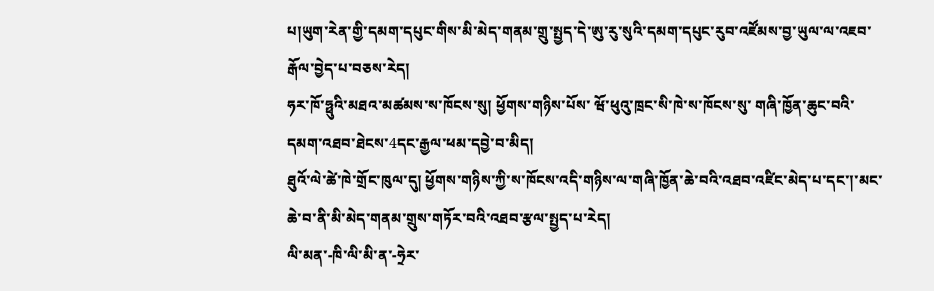པ།ཡུག་རེན་གྱི་དམག་དཔུང་གིས་མི་མེད་གནམ་གྲུ་སྤྱད་དེ་ཨུ་རུ་སུའི་དམག་དཔུང་རུབ་འཛོམས་བྱ་ཡུལ་ལ་འཇབ་རྒོལ་བྱེད་པ་བཅས་རེད།
ཧར་ཁོ་ཧྥུའི་མཐའ་མཚམས་ས་ཁོངས་སུ། ཕྱོགས་གཉིས་པོས་ ཝོ་ཕུའུ་ཁྲང་སི་ཁེ་ས་ཁོངས་སུ་ གཞི་ཁྱོན་ཆུང་བའི་དམག་འཐབ་ཐེངས་4དང་རྒྱལ་ཕམ་དབྱེ་བ་མིད།
ཐུའོ་ལེ་ཚེ་ཁེ་གྲོང་ཁུལ་དུ། ཕྱོགས་གཉིས་ཀྱི་ས་ཁོངས་འདི་གཉིས་ལ་གཞི་ཁྱོན་ཆེ་བའི་འཐབ་འཛིང་མེད་པ་དང་།་མང་ཆེ་བ་ནི་མི་མེད་གནམ་གྲུས་གཏོར་བའི་འཐབ་རྩལ་སྤྱད་པ་རེད།
ལི་མན་-ཁི་ལི་མི་ན་-ཧྲེར་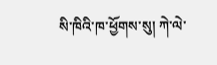སི་ཁིའི་ཁ་ཕྱོགས་སུ། ཀེ་ལེ་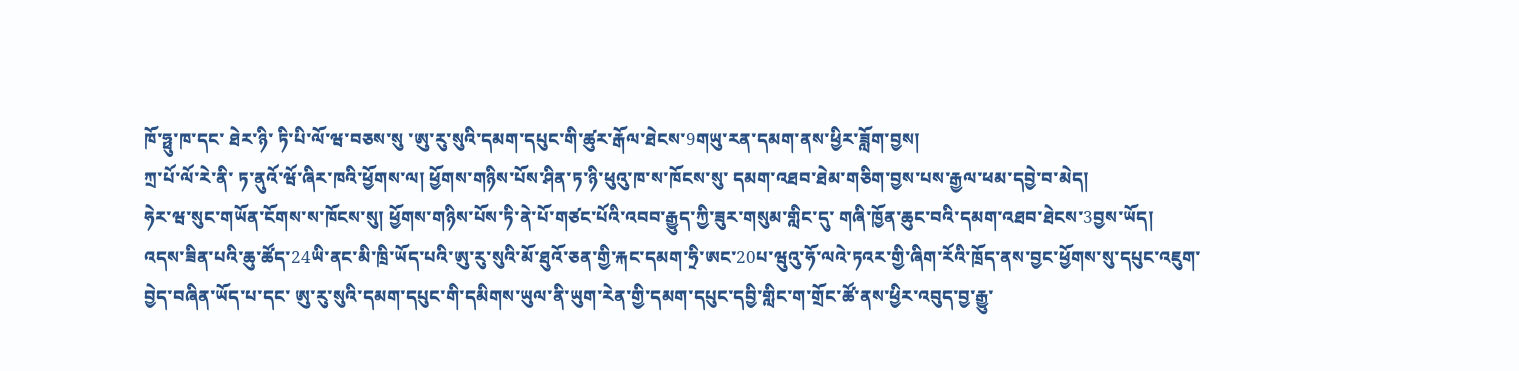ཁོ་ཧྥུ་ཁ་དང་ ཐེར་ཉི་ ཏི་པི་ལོ་ཝ་བཅས་སུ ་ཨུ་རུ་སུའི་དམག་དཔུང་གི་ཚུར་རྒོལ་ཐེངས་9གཡུ་རན་དམག་ནས་ཕྱིར་ཟློག་བྱས།
ཀྲ་པོ་ལོ་རེ་ནི་ ཏ་ནུའོ་ཝོ་ཞིར་ཁའི་ཕྱོགས་ལ། ཕྱོགས་གཉིས་པོས་ཤིན་ཏ་ཉི་ཕུའུ་ཁ་ས་ཁོངས་སུ་ དམག་འཐབ་ཐེམ་གཅིག་བྱས་པས་རྒྱལ་ཕམ་དབྱེ་བ་མེད།
ཧེར་ཝ་སུང་གཡོན་ངོགས་ས་ཁོངས་སུ། ཕྱོགས་གཉིས་པོས་ཏི་ནེ་པོ་གཙང་པོའི་འབབ་རྒྱུད་ཀྱི་ཟུར་གསུམ་གླིང་དུ་ གཞི་ཁྱོན་ཆུང་བའི་དམག་འཐབ་ཐེངས་3བྱས་ཡོད།
འདས་ཟིན་པའི་ཆུ་ཚོད་24ཡི་ནང་མི་ཁྲི་ཡོད་པའི་ཨུ་རུ་སུའི་མོ་ཐུའོ་ཅན་གྱི་རྐང་དམག་ཧྲི་ཨང་20པ་ཝུའུ་ཧོ་ལའེ་ཏའར་གྱི་ཞིག་རོའི་ཁྲོད་ནས་བྱང་ཕྱོགས་སུ་དཔུང་འཇུག་བྱེད་བཞིན་ཡོད་པ་དང་ ཨུ་རུ་སུའི་དམག་དཔུང་གི་དམིགས་ཡུལ་ནི་ཡུག་རེན་གྱི་དམག་དཔུང་དབྱི་གླིང་ག་གྲོང་ཚོ་ནས་ཕྱིར་འབུད་བྱ་རྒྱུ་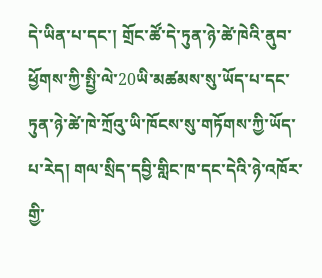དེ་ཡིན་པ་དང་། གྲོང་ཚོ་དེ་ཏུན་ཉེ་ཚེ་ཁེའི་ནུབ་ཕྱོགས་ཀྱི་སྤྱི་ལེ་20ཡི་མཚམས་སུ་ཡོད་པ་དང་ ཏུན་ཉེ་ཚེ་ཁེ་ཀྲོའུ་ཡི་ཁོངས་སུ་གཏོགས་ཀྱི་ཡོད་པ་རེད། གལ་སྲིད་དབྱི་གླིང་ཁ་དང་དེའི་ཉེ་འཁོར་གྱི་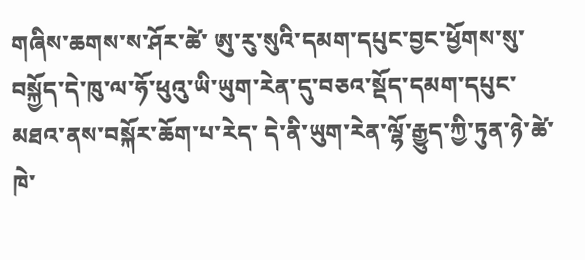གཞིས་ཆགས་ས་ཤོར་ཚེ་ ཨུ་རུ་སུའི་དམག་དཔུང་བྱང་ཕྱོགས་སུ་བསྐྱོད་དེ་ཁུ་ལ་ཧོ་ཕུའུ་ཡི་ཡུག་རེན་དུ་བཅའ་སྡོད་དམག་དཔུང་མཐའ་ནས་བསྐོར་ཆོག་པ་རེད་ དེ་ནི་ཡུག་རེན་ལྷོ་རྒྱུད་ཀྱི་ཏུན་ཉེ་ཚེ་ཁེ་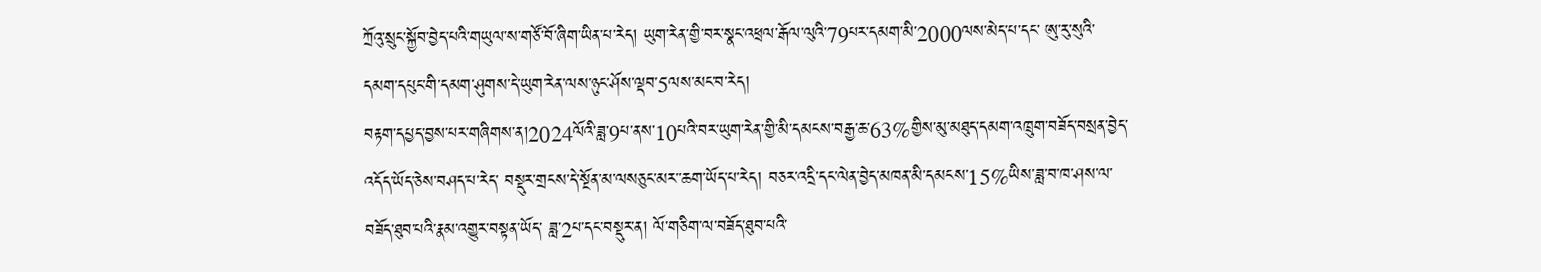ཀྲོའུ་སྲུང་སྐྱོབ་བྱེད་པའི་གཡུལ་ས་གཙོ་བོ་ཞིག་ཡིན་པ་རེད། ཡུག་རེན་གྱི་བར་སྣང་འཕྲལ་རྒོལ་ལུའི་79པར་དམག་མི་2000ལས་མེད་པ་དང་ ཨུ་རུ་སུའི་དམག་དཔུང་གི་དམག་ཤུགས་དེ་ཡུག་རེན་ལས་ཉུང་ཤོས་ལྡབ་5ལས་མང་བ་རེད།
བརྟག་དཔྱད་བྱས་པར་གཞིགས་ན།2024ལོའི་ཟླ་9པ་ནས་10པའི་བར་ཡུག་རེན་གྱི་མི་དམངས་བརྒྱ་ཆ་63%གྱིས་མུ་མཐུད་དམག་འཁྲུག་བཟོད་བསྲན་བྱེད་འདོད་ཡོད་ཅེས་བཤད་པ་རེད་ བསྡུར་གྲངས་དེ་སྔོན་མ་ལསཅུང་མར་་ཆག་ཡོད་པ་རེད། བཅར་འདྲི་དང་ལེན་བྱེད་མཁན་མི་དམངས་15%ཡིས་ཟླ་བ་ཁ་ཤས་ལ་བཟོད་ཐུབ་པའི་རྣམ་འགྱུར་བསྟན་ཡོད་ ཟླ་2པ་དང་བསྡུར་ན། ལོ་གཅིག་ལ་བཟོད་ཐུབ་པའི་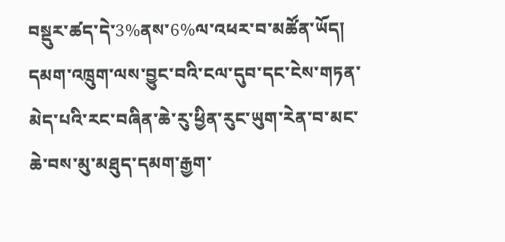བསྡུར་ཚད་དེ་3%ནས་6%ལ་འཕར་བ་མཚོན་ཡོད། དམག་འཁྲུག་ལས་བྱུང་བའི་ངལ་དུབ་དང་ངེས་གཏན་མེད་པའི་རང་བཞིན་ཆེ་རུ་ཕྱིན་རུང་ཡུག་རེན་བ་མང་ཆེ་བས་མུ་མཐུད་དམག་རྒྱག་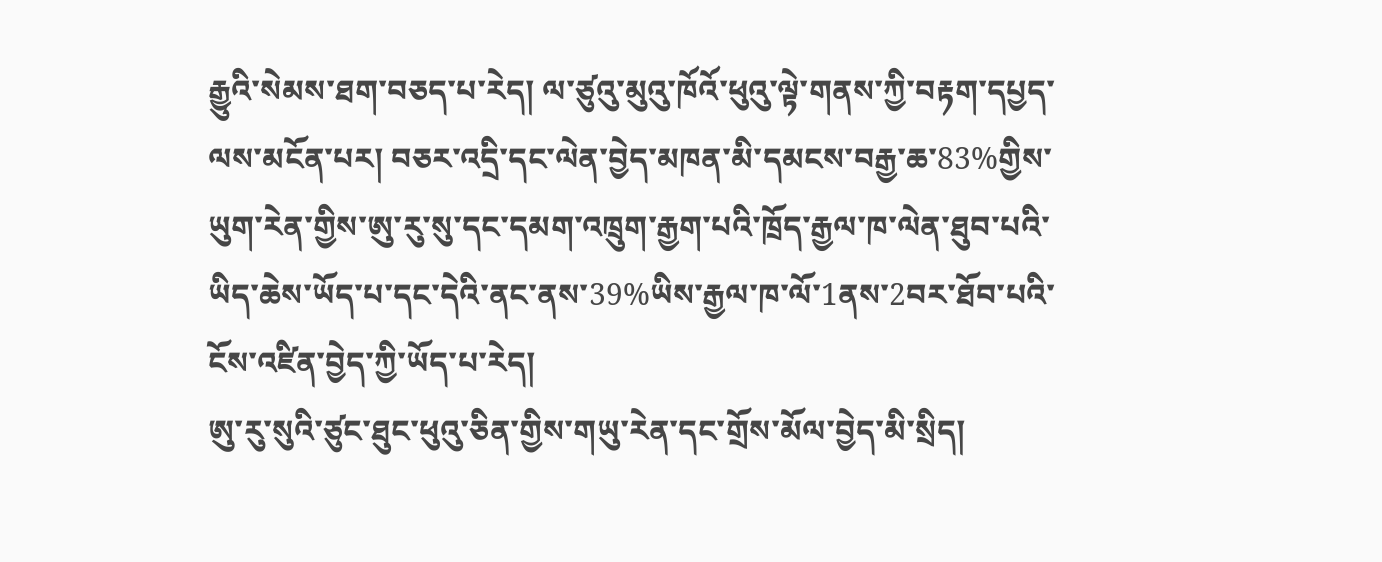རྒྱུའི་སེམས་ཐག་བཅད་པ་རེད། ལ་ཙུའུ་མུའུ་ཁོའོ་ཕུའུ་ལྟེ་གནས་ཀྱི་བརྟག་དཔྱད་ལས་མངོན་པར། བཅར་འདྲི་དང་ལེན་བྱེད་མཁན་མི་དམངས་བརྒྱ་ཆ་83%གྱིས་ཡུག་རེན་གྱིས་ཨུ་རུ་སུ་དང་དམག་འཁྲུག་རྒྱག་པའི་ཁྲོད་རྒྱལ་ཁ་ལེན་ཐུབ་པའི་ཡིད་ཆེས་ཡོད་པ་དང་དེའི་ནང་ནས་39%ཡིས་རྒྱལ་ཁ་ལོ་1ནས་2བར་ཐོབ་པའི་ངོས་འཛིན་བྱེད་ཀྱི་ཡོད་པ་རེད།
ཨུ་རུ་སུའི་ཙུང་ཐུང་ཕུའུ་ཅིན་གྱིས་གཡུ་རེན་དང་གྲོས་མོལ་བྱེད་མི་སྲིད།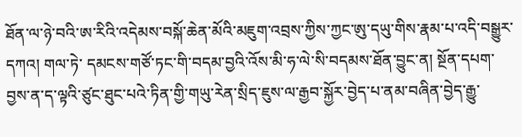ཐོན་ལ་ཉེ་བའི་ཨ་རིའི་འདེམས་བསྐོ་ཆེན་མོའི་མཇུག་འབྲས་ཀྱིས་ཀྱང་ཨུ་དཡུ་གིས་རྣམ་པ་འདི་བསྒྱུར་དཀའ། གལ་ཏེ་ དམངས་གཙོ་ཏང་གི་བདམ་བྱའི་འོས་མི་ཧ་ལེ་སི་བདམས་ཐོན་བྱུང་ན། སྔོན་དཔག་བྱས་ན་ད་ལྟའི་ཙུང་ཐུང་པའེ་ཏིན་གྱི་གཡུ་རེན་སྲིད་ཇུས་ལ་རྒྱབ་སྐྱོར་བྱེད་པ་ནམ་བཞིན་བྱེད་རྒྱུ་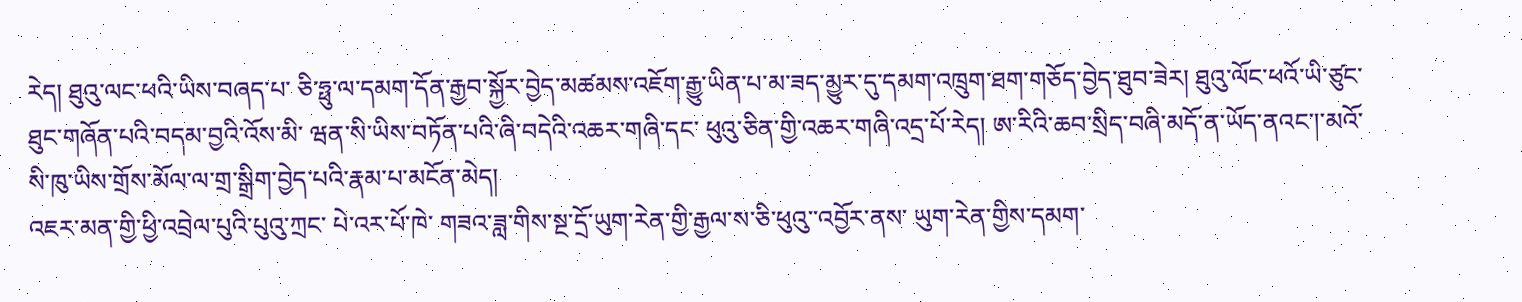རེད། ཐུའུ་ལང་ཕའི་ཡིས་བཞད་པ་ ཅི་ཧྥུ་ལ་དམག་དོན་རྒྱབ་སྐྱོར་བྱེད་མཚམས་འཇོག་རྒྱུ་ཡིན་པ་མ་ཟད་མྱུར་དུ་དམག་འཁྲུག་ཐག་གཅོད་བྱེད་ཐུབ་ཟེར། ཐུའུ་ལོང་ཕའོ་ཡི་ཙུང་ཐུང་གཞོན་པའི་བདམ་བྱའི་འོས་མི་ ཝན་སི་ཡིས་བཏོན་པའི་ཞི་བདེའི་འཆར་གཞི་དང་ ཕུའུ་ཅིན་གྱི་འཆར་གཞི་འདྲ་པོ་རེད། ཨ་རིའི་ཆབ་སྲིད་བཞི་མདོ་ན་ཡོད་ནའང་།་མའོ་སི་ཁུ་ཡིས་གྲོས་མོལ་ལ་གྲ་སྒྲིག་བྱེད་པའི་རྣམ་པ་མངོན་མེད།
འཇར་མན་གྱི་ཕྱི་འབྲེལ་པུའི་པུའུ་ཀྲང་ པེ་འར་པོ་ཁེ་ གཟའ་ཟླ་གིས་སྔ་དྲོ་ཡུག་རེན་གྱི་རྒྱལ་ས་ཅི་ཕུའུ་་འབྱོར་ནས་ ཡུག་རེན་གྱིས་དམག་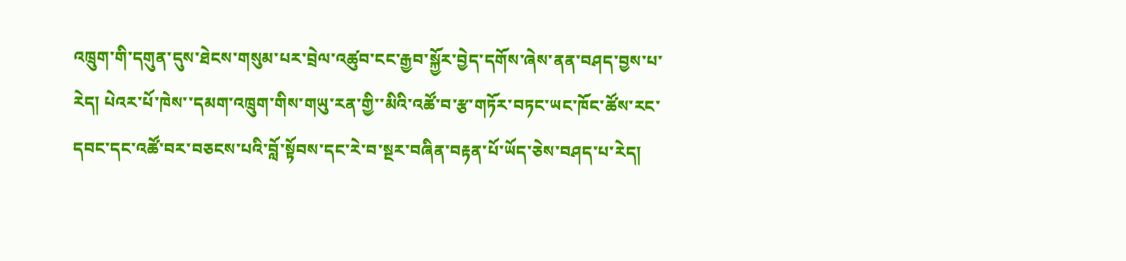འཁྲུག་གི་དགུན་དུས་ཐེངས་གསུམ་པར་བྲེལ་འཚུབ་ངང་རྒྱབ་སྐྱོར་བྱེད་དགོས་ཞེས་ནན་བཤད་བྱས་པ་རེད། པེའར་པོ་ཁེས་་དམག་འཁྲུག་གིས་གཡུ་རན་གྱི་་མིའི་འཚོ་བ་རྩ་གཏོར་བཏང་ཡང་ཁོང་ཚོས་རང་དབང་དང་འཚོ་བར་བཅངས་པའི་བློ་སྟོབས་དང་རེ་བ་སྔར་བཞིན་བརྟན་པོ་ཡོད་ཅེས་བཤད་པ་རེད།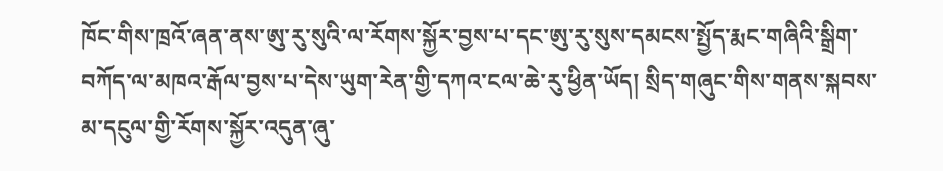ཁོང་གིས་ཁྲའོ་ཞན་ནས་ཨུ་རུ་སུའི་ལ་རོགས་སྐྱོར་བྱས་པ་དང་ཨུ་རུ་སུས་དམངས་སྤྱོད་རྨང་གཞིའི་སྒྲིག་བཀོད་ལ་མཁའ་རྒོལ་བྱས་པ་དེས་ཡུག་རེན་གྱི་དཀའ་ངལ་ཆེ་རུ་ཕྱིན་ཡོད། སྲིད་གཞུང་གིས་གནས་སྐབས་མ་དངུལ་གྱི་རོགས་སྐྱོར་འདུན་ཞུ་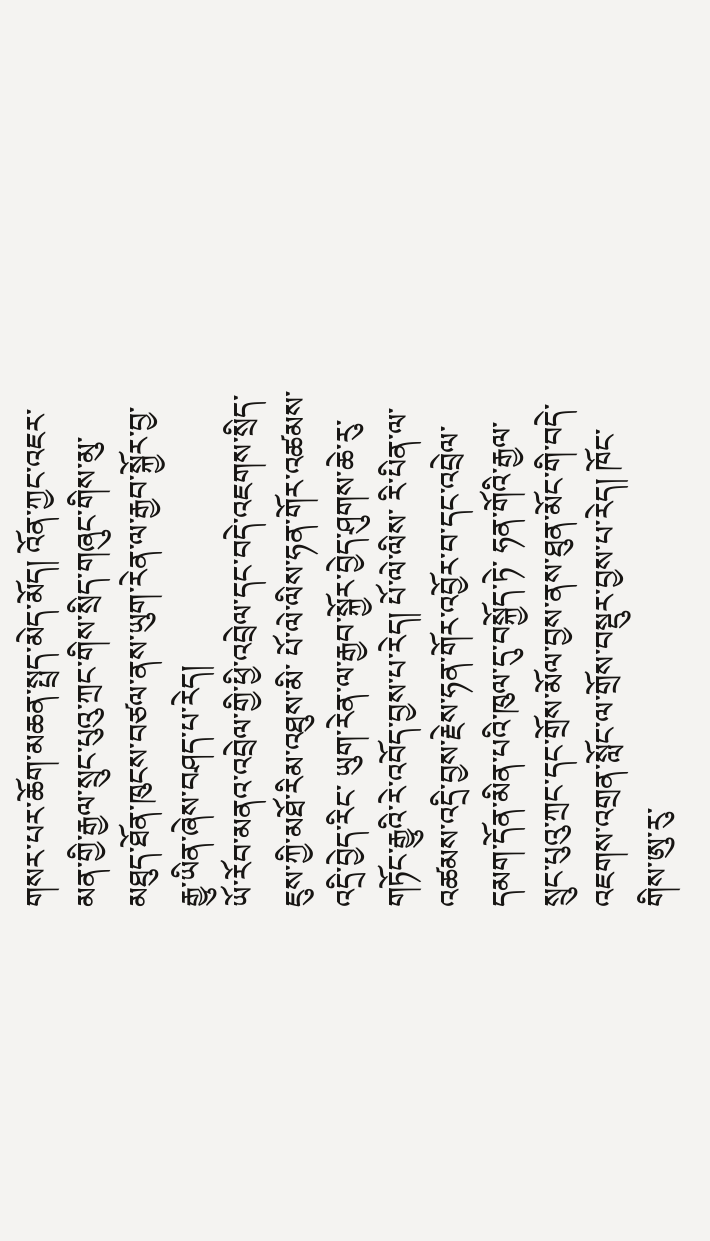གསར་པར་ཆོག་མཆན་སྤྲད་མེད་མོད། འོན་ཀྱང་འཇར་མན་གྱི་རྒྱལ་སྲུང་པུའུ་ཀྲང་གིས་སྲིད་གཞུང་གིས་མུ་མཐུད་ཐོན་ཁུངས་བཙལ་ནས་ཡུག་རེན་ལ་རྒྱབ་སྐྱོར་བྱ་རྒྱུ་ཡིན་ཞེས་བཤད་པ་རེད།
ཡོ་རོབ་མནའ་འབྲེལ་གྱི་ཕྱི་འབྲེལ་དང་བདེ་འཇགས་སྲིད་ཇུས་ཀྱི་མཐོ་རིམ་འཐུས་མི་ པོ་ལེ་ལིས་ཧན་གོར་འཚམས་འདྲི་བྱེད་རིང་ ཡུག་རེན་ལ་རྒྱབ་སྐྱོར་བྱེད་ཤུགས་ཆེ་རུ་གཏོང་རྒྱུའི་རེ་འབོད་བྱས་པ་རེད། པོ་ལེ་ལིས་ རི་པིན་ལ་འཚམས་འདྲི་བྱས་རྗེས་ཧན་གོར་འབྱོར་བ་དང་འབྲེལ་དམག་དོན་མིན་པའི་ཁུལ་དུ་བསྐྱོད་ཏེ་ ཧན་གོའི་རྒྱལ་སྲུང་པུའུ་ཀྲང་དང་གྲོས་མོལ་བྱས་ནས་ཐུན་མོང་གི་བདེ་འཇགས་འགྲན་སློང་ལ་གྲོས་བསྡུར་བྱས་པ་རེད། ཁོང་གིས་ཨུ་རུ་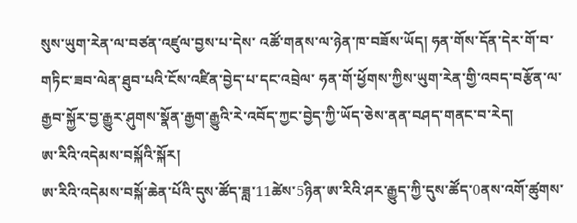སུས་ཡུག་རེན་ལ་བཙན་འཛུལ་བྱས་པ་དེས་ འཚོ་གནས་ལ་ཉེན་ཁ་བཟོས་ཡོད། ཧན་གོས་དོན་དེར་གོ་བ་གཏིང་ཟབ་ལེན་ཐུབ་པའི་ངོས་འཛིན་བྱེད་པ་དང་འབྲེལ་ ཧན་གོ་ཕྱོགས་ཀྱིས་ཡུག་རེན་གྱི་འབད་བརྩོན་ལ་རྒྱབ་སྐྱོར་བྱ་རྒྱུར་ཤུགས་སྣོན་རྒྱག་རྒྱུའི་རེ་འབོད་ཀྱང་བྱེད་ཀྱི་ཡོད་ཅེས་ནན་བཤད་གནང་བ་རེད།
ཨ་རིའི་འདེམས་བསྐོའི་སྐོར།
ཨ་རིའི་འདེམས་བསྐོ་ཆེན་པོའི་དུས་ཚོད་ཟླ་11ཚེས་5ཉིན་ཨ་རིའི་ཤར་རྒྱུད་ཀྱི་དུས་ཚོད་0ནས་འགོ་ཚུགས་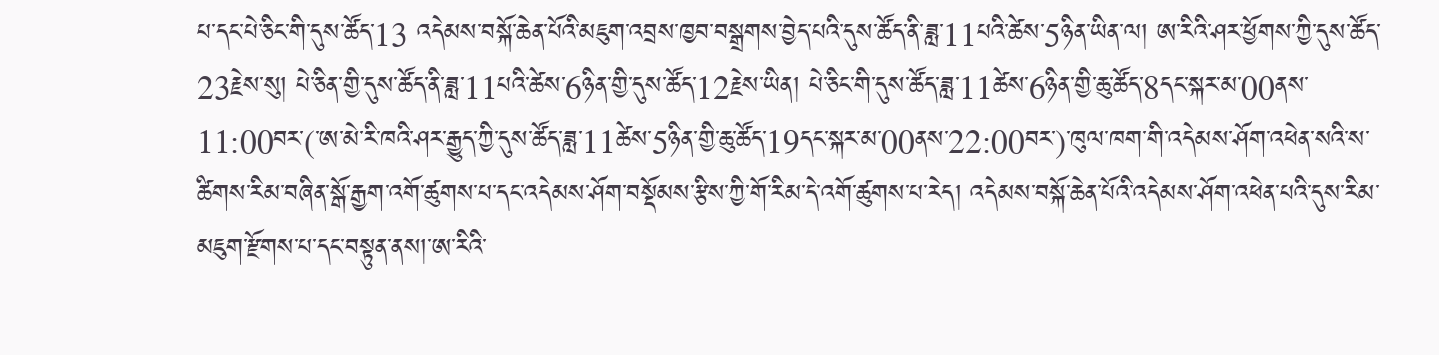པ་དང་པེ་ཅིང་གི་དུས་ཚོད་13 འདེམས་བསྐོ་ཆེན་པོའི་མཇུག་འབྲས་ཁྱབ་བསྒྲགས་བྱེད་པའི་དུས་ཚོད་ནི་ཟླ་11པའི་ཚེས་5ཉིན་ཡིན་ལ། ཨ་རིའི་ཤར་ཕྱོགས་ཀྱི་དུས་ཚོད་23རྗེས་སུ། པེ་ཅིན་གྱི་དུས་ཚོད་ནི་ཟླ་11པའི་ཚེས་6ཉིན་གྱི་དུས་ཚོད་12རྗེས་ཡིན། པེ་ཅིང་གི་དུས་ཚོད་ཟླ་11ཚེས་6ཉིན་གྱི་ཆུ་ཚོད་8དང་སྐར་མ་00ནས་11:00བར་(་ཨ་མེ་རི་ཁའི་ཤར་རྒྱུད་ཀྱི་དུས་ཚོད་ཟླ་11ཚེས་5ཉིན་གྱི་ཆུ་ཚོད་19དང་སྐར་མ་00ནས་22:00བར་)་ཁུལ་ཁག་གི་འདེམས་ཤོག་འཕེན་སའི་ས་ཚིགས་རིམ་བཞིན་སྒོ་རྒྱག་འགོ་ཚུགས་པ་དང་འདེམས་ཤོག་བསྡོམས་རྩིས་ཀྱི་གོ་རིམ་དེ་འགོ་ཚུགས་པ་རེད། འདེམས་བསྐོ་ཆེན་པོའི་འདེམས་ཤོག་འཕེན་པའི་དུས་རིམ་མཇུག་རྫོགས་པ་དང་བསྟུན་ནས།་ཨ་རིའི་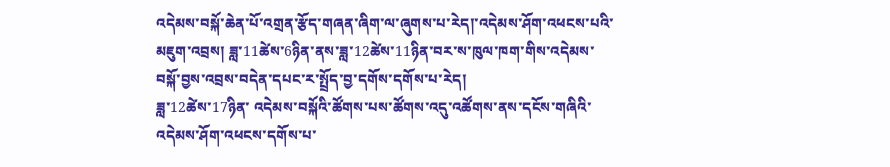འདེམས་བསྐོ་ཆེན་པོ་འགྲན་རྩོད་གཞན་ཞིག་ལ་ཞུགས་པ་རེད།་འདེམས་ཤོག་འཕངས་པའི་མཇུག་འབྲས། ཟླ་11ཚེས་6ཉིན་ནས་ཟླ་12ཚེས་11ཉིན་བར་ས་ཁུལ་ཁག་གིས་འདེམས་བསྐོ་བྱས་འབྲས་བདེན་དཔང་ར་སྤྲོད་བྱ་དགོས་དགོས་པ་རེད།
ཟླ་12ཚེས་17ཉིན་ འདེམས་བསྐོའི་ཚོགས་པས་ཚོགས་འདུ་འཚོགས་ནས་དངོས་གཞིའི་འདེམས་ཤོག་འཕངས་དགོས་པ་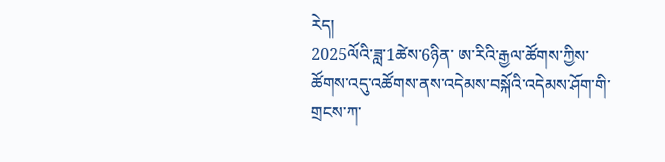རེད།
2025ལོའི་ཟླ་1ཚེས་6ཉིན་ ཨ་རིའི་རྒྱལ་ཚོགས་ཀྱིས་ཚོགས་འདུ་འཚོགས་ནས་འདེམས་བསྐོའི་འདེམས་ཤོག་གི་གྲངས་ཀ་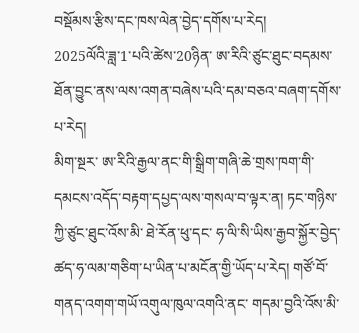བསྡོམས་རྩིས་དང་ཁས་ལེན་བྱེད་དགོས་པ་རེད།
2025ལོའི་ཟླ་1་པའི་ཚེས་20ཉིན་ ཨ་རིའི་ཙུང་ཐུང་བདམས་ཐོན་བྱུང་ནས་ལས་འགན་བཞེས་པའི་དམ་བཅའ་བཞག་དགོས་པ་རེད།
མིག་སྔར་ ཨ་རིའི་རྒྱལ་ནང་གི་སྒྲིག་གཞི་ཆེ་གྲས་ཁག་གི་དམངས་འདོད་བརྟག་དཔྱད་ལས་གསལ་བ་ལྟར་ན། ཏང་གཉིས་ཀྱི་ཙུང་ཐུང་འོས་མི་ ཐེ་རོན་ཕུ་དང་ ཧ་ལི་སི་ཡིས་རྒྱབ་སྐྱོར་བྱེད་ཚད་ཧ་ལམ་གཅིག་པ་ཡིན་པ་མངོན་གྱི་ཡོད་པ་རེད། གཙོ་བོ་གནད་འགག་གཡོ་འགུལ་ཁུལ་འགའི་ནང་ གདམ་བྱའི་འོས་མི་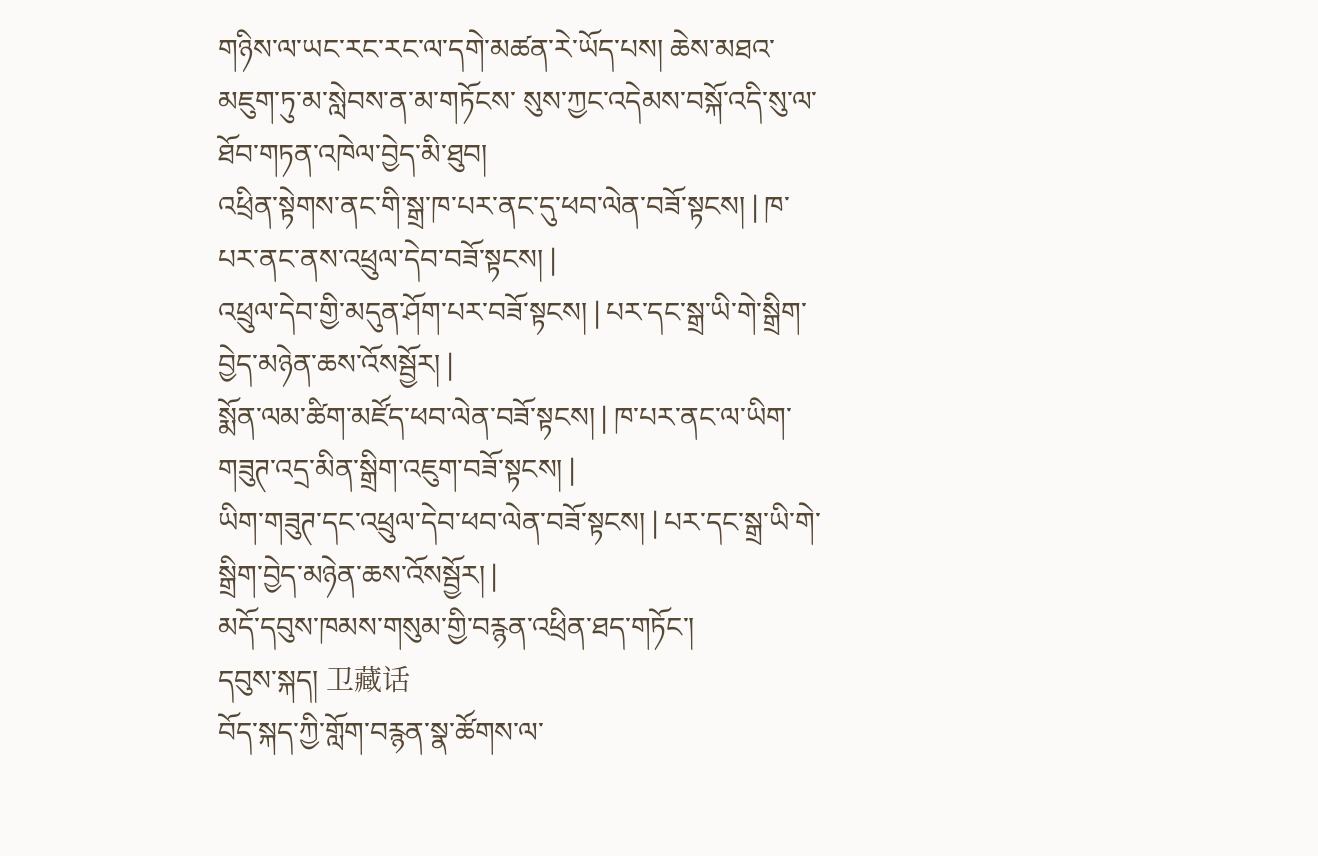གཉིས་ལ་ཡང་རང་རང་ལ་དགེ་མཚན་རེ་ཡོད་པས། ཆེས་མཐའ་མཇུག་ཏུ་མ་སླེབས་ན་མ་གཏོངས་ སུས་ཀྱང་འདེམས་བསྐོ་འདི་སུ་ལ་ཐོབ་གཏན་འཁེལ་བྱེད་མི་ཐུབ།
འཕྲིན་སྟེགས་ནང་གི་སྒྲ་ཁ་པར་ནང་དུ་ཕབ་ལེན་བཟོ་སྟངས། | ཁ་པར་ནང་ནས་འཕྲུལ་དེབ་བཟོ་སྟངས། |
འཕྲུལ་དེབ་གྱི་མདུན་ཤོག་པར་བཟོ་སྟངས། | པར་དང་སྒྲ་ཡི་གེ་སྒྲིག་བྱེད་མཉེན་ཆས་འོསསྦྱོར། |
སྨོན་ལམ་ཚིག་མཛོད་ཕབ་ལེན་བཟོ་སྟངས། | ཁ་པར་ནང་ལ་ཡིག་གཟུཊ་འདྲ་མིན་སྒྲིག་འཇུག་བཟོ་སྟངས། |
ཡིག་གཟུཊ་དང་འཕྲུལ་དེབ་ཕབ་ལེན་བཟོ་སྟངས། | པར་དང་སྒྲ་ཡི་གེ་སྒྲིག་བྱེད་མཉེན་ཆས་འོསསྦྱོར། |
མདོ་དབུས་ཁམས་གསུམ་གྱི་བརྙན་འཕྲིན་ཐད་གཏོང་།
དབུས་སྐད། 卫藏话
བོད་སྐད་ཀྱི་གློག་བརྙན་སྣ་ཚོགས་ལ་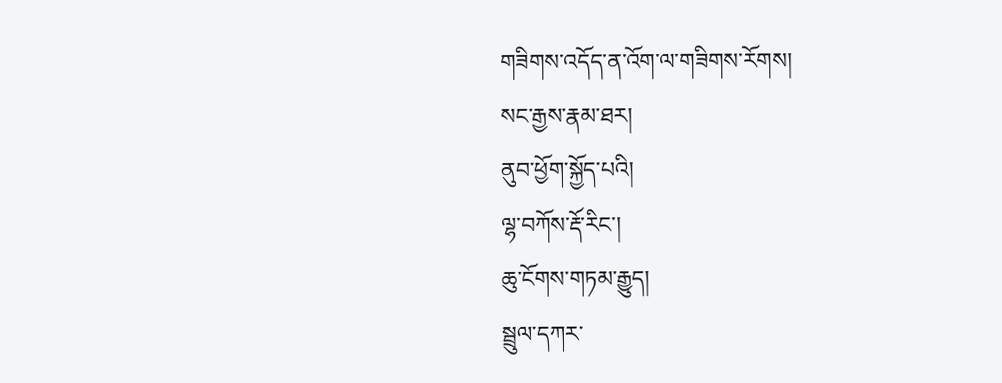གཟིགས་འདོད་ན་འོག་ལ་གཟིགས་རོགས།
སང་རྒྱས་རྣམ་ཐར།
ནུབ་ཕྱོག་སྐྱོད་པའི།
ལྷ་བཀོས་རྡོ་རིང་།
ཆུ་ངོགས་གཏམ་རྒྱུད།
སྦྲུལ་དཀར་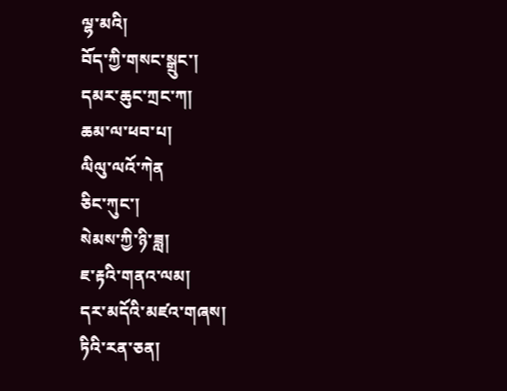ལྷ་མའི།
བོད་ཀྱི་གསང་སྒྲུང་།
དམར་ཆུང་ཀྲང་ཀ།
ཆམ་ལ་ཕབ་པ།
ལིལུ་ལའོ་ཀེན
ཅིང་ཀུང་།
སེམས་ཀྱི་ཉི་ཟླ།
ཇ་རྟའི་གནའ་ལམ།
དར་མདོའི་མཛའ་གཞས།
ཏིའི་རན་ཅན།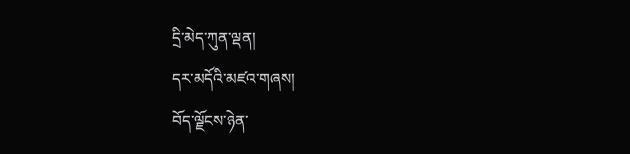དྲི་མེད་ཀུན་ལྡན།
དར་མདོའི་མཛའ་གཞས།
བོད་ལྗོངས་ཉེན་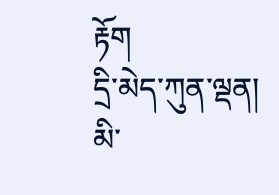རྟོག
དྲི་མེད་ཀུན་ལྡན།
མི་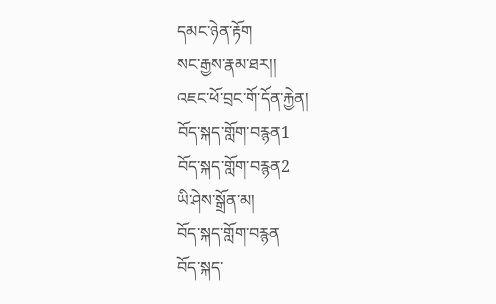དམང་ཉེན་རྟོག
སང་རྒྱས་རྣམ་ཐར།།
འཇང་ཕོ་བྲང་གོ་དོན་རྐྱེན།
བོད་སྐད་གློག་བརྙན1
བོད་སྐད་གློག་བརྙན2
ཡི་ཤེས་སྒྲོན་མ།
བོད་སྐད་གློག་བརྙན
བོད་སྐད་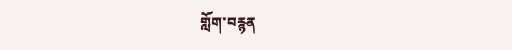གློག་བརྙན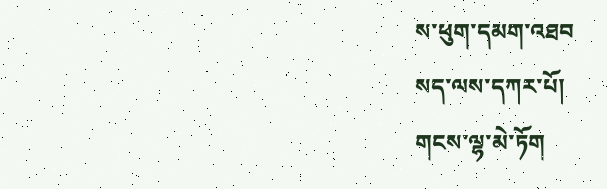ས་ཕུག་དམག་འཐབ
སད་ལས་དཀར་པོ།
གངས་ལྷ་མེ་ཏོག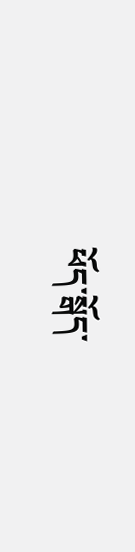ཕོད་སྒོད་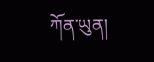ཀོན་ཡུན།